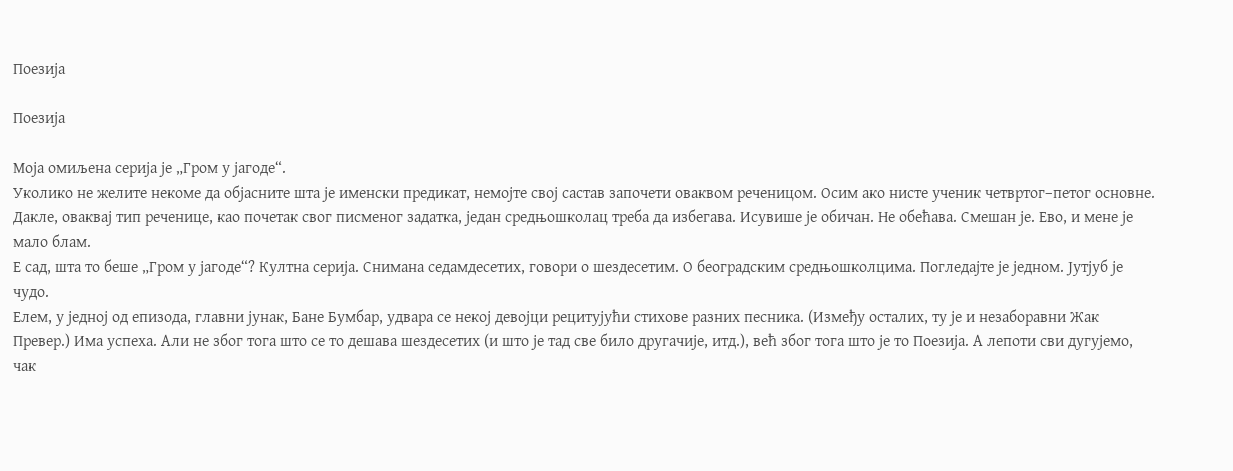Поезија

Поезија

Моја омиљена серија је „Гром у јагоде“.
Уколико не желите некоме да објасните шта је именски предикат, немојте свој састав започети оваквом реченицом. Осим ако нисте ученик четвртог–петог основне. Дакле, оваквaј тип реченице, као почетак свог писменог задатка, један средњошколац треба да избегава. Исувише је обичан. Не обећава. Смешан је. Ево, и мене је мало блам.
Е сад, шта то беше „Гром у јагоде“? Култна серија. Снимана седамдесетих, говори о шездесетим. О београдским средњошколцима. Погледајте је једном. Јутјуб је чудо.
Елем, у једној од епизода, главни јунак, Бане Бумбар, удвара се некој девојци рецитујући стихове разних песника. (Између осталих, ту је и незаборавни Жак Превер.) Има успеха. Али не због тога што се то дешава шездесетих (и што је тад све било другачије, итд.), већ због тога што је то Поезија. А лепоти сви дугујемо, чак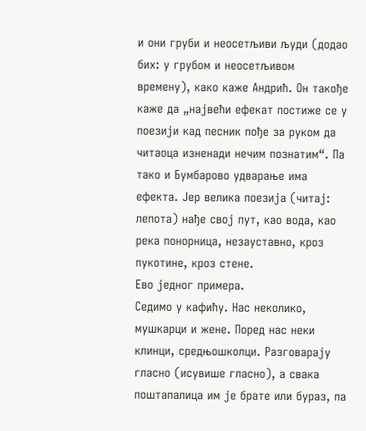и они груби и неосетљиви људи (додао бих: у грубом и неосетљивом времену), како каже Андрић. Он такође каже да „највећи ефекат постиже се у поезији кад песник пође за руком да читаоца изненади нечим познатим“. Па тако и Бумбарово удварање има ефекта. Јер велика поезија (читај: лепота) нађе свој пут, као вода, као река понорница, незауставно, кроз пукотине, кроз стене.
Ево једног примера.
Седимо у кафићу. Нас неколико, мушкарци и жене. Поред нас неки клинци, средњошколци. Разговарају гласно (исувише гласно), а свака поштапалица им је брате или бураз, па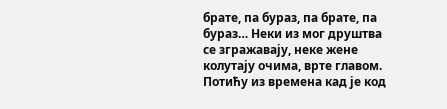брате, па бураз, па брате, па бураз… Неки из мог друштва се згражавају, неке жене колутају очима, врте главом. Потићу из времена кад је код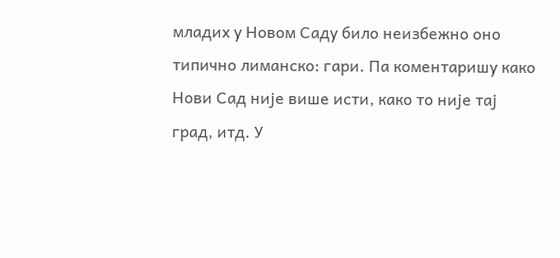младих у Новом Саду било неизбежно оно типично лиманско: гари. Па коментаришу како Нови Сад није више исти, како то није тај град, итд. У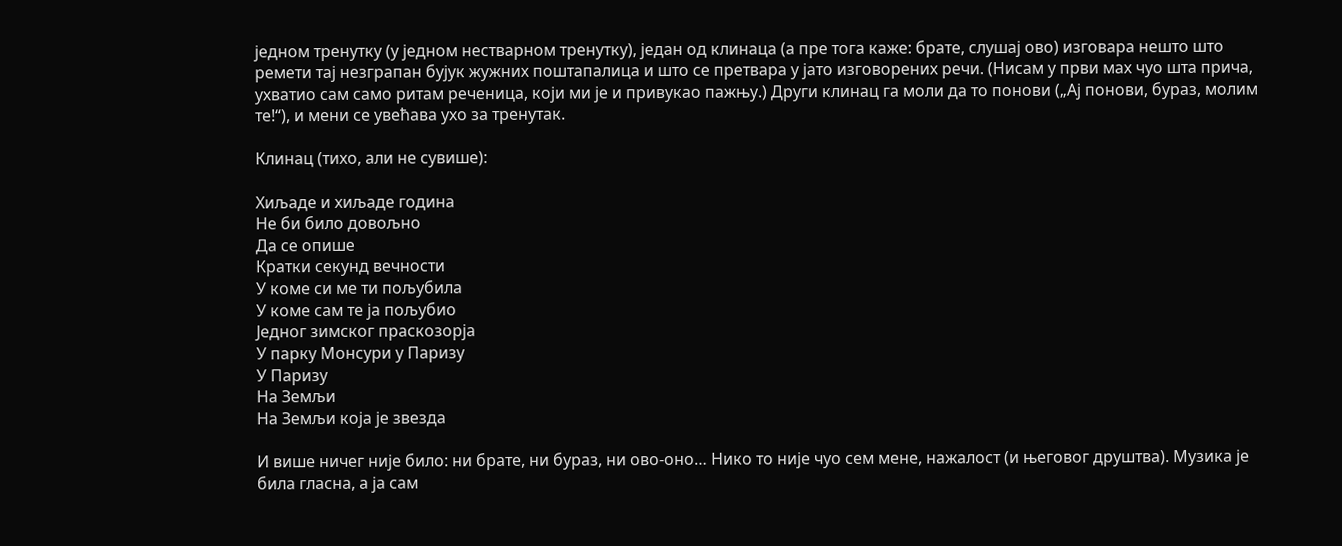једном тренутку (у једном нестварном тренутку), један од клинаца (а пре тога каже: брате, слушај ово) изговара нешто што ремети тај незграпан бујук жужних поштапалица и што се претвара у јато изговорених речи. (Нисам у први мах чуо шта прича, ухватио сам само ритам реченица, који ми је и привукао пажњу.) Други клинац га моли да то понови („Ај понови, бураз, молим те!“), и мени се увећава ухо за тренутак.

Клинац (тихо, али не сувише):

Хиљаде и хиљаде година
Не би било довољно
Да се опише
Кратки секунд вечности
У коме си ме ти пољубила
У коме сам те ја пољубио
Једног зимског праскозорја
У парку Монсури у Паризу
У Паризу
На Земљи
На Земљи која је звезда

И више ничег није било: ни брате, ни бураз, ни ово-оно… Нико то није чуо сем мене, нажалост (и његовог друштва). Музика је била гласна, а ја сам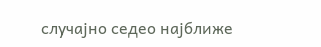случајно седео најближе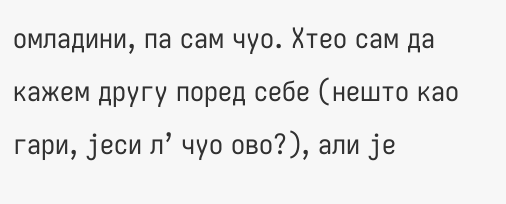омладини, па сам чуо. Хтео сам да кажем другу поред себе (нешто као гари, јеси л’ чуо ово?), али је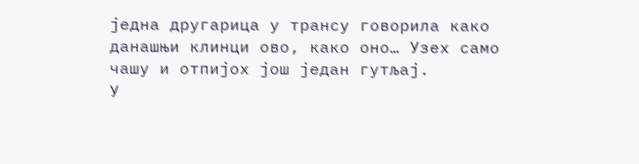једна другарица у трансу говорила како данашњи клинци ово, како оно… Узех само чашу и отпијох још један гутљај.
У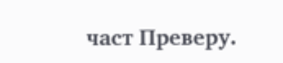част Преверу.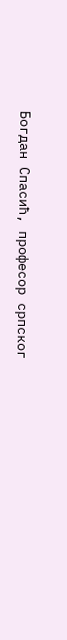Богдан Спасић, професор српског